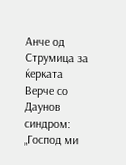Анче од Струмица за ќерката Верче со Даунов синдром: „Господ ми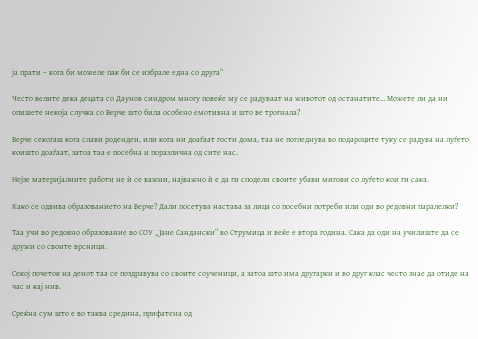ја прати – кога би можеле пак би се избрале една со друга“

Често велите дека децата со Даунов синдром многу повеќе му се радуваат на животот од останатите… Можете ли да ни опишете некоја случка со Верче што била особено емотивна и што ве трогнала?

Верче секогаш кога слави роденден, или кога ни доаѓаат гости дома, таа не погледнува во подароците туку се радува на луѓето коишто доаѓаат, затоа таа е посебна и поразлична од сите нас.

Нејзе материјалните работи не ѝ се важни, најважно ѝ е да ги сподели своите убави мигови со луѓето кои ги сака.

Како се одвива образованието на Верче? Дали посетува настава за лица со посебни потреби или оди во редовни паралелки?

Таа учи во редовно образование во СОУ „Јане Сандански“ во Струмица и веќе е втора година. Сака да оди на училиште да се дружи со своите врсници.

Секој почеток на денот таа се поздравува со своите соученици, а затоа што има другарки и во друг клас често знае да отиде на час и кај нив.

Среќна сум што е во таква средина, прифатена од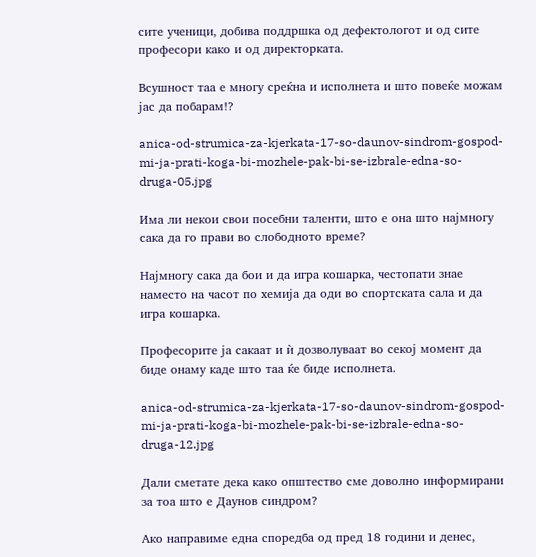сите ученици, добива поддршка од дефектологот и од сите професори како и од директорката.

Всушност таа е многу среќна и исполнета и што повеќе можам јас да побарам!?

anica-od-strumica-za-kjerkata-17-so-daunov-sindrom-gospod-mi-ja-prati-koga-bi-mozhele-pak-bi-se-izbrale-edna-so-druga-05.jpg

Има ли некои свои посебни таленти, што е она што најмногу сака да го прави во слободното време?

Најмногу сака да бои и да игра кошарка, честопати знае наместо на часот по хемија да оди во спортската сала и да игра кошарка.

Професорите ја сакаат и ѝ дозволуваат во секој момент да биде онаму каде што таа ќе биде исполнета.

anica-od-strumica-za-kjerkata-17-so-daunov-sindrom-gospod-mi-ja-prati-koga-bi-mozhele-pak-bi-se-izbrale-edna-so-druga-12.jpg

Дали сметате дека како општество сме доволно информирани за тоа што е Даунов синдром?

Ако направиме една споредба од пред 18 години и денес,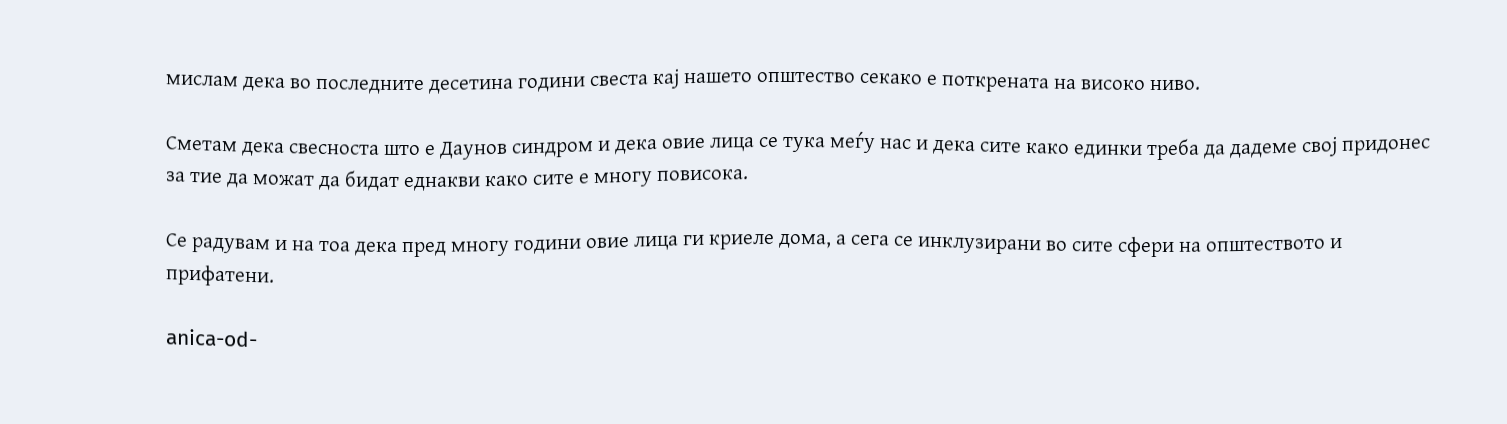мислам дека во последните десетина години свеста кај нашето општество секако е поткрената на високо ниво.

Сметам дека свесноста што е Даунов синдром и дека овие лица се тука меѓу нас и дека сите како единки треба да дадеме свој придонес за тие да можат да бидат еднакви како сите е многу повисока.

Се радувам и на тоа дека пред многу години овие лица ги криеле дома, а сега се инклузирани во сите сфери на општеството и прифатени.

anica-od-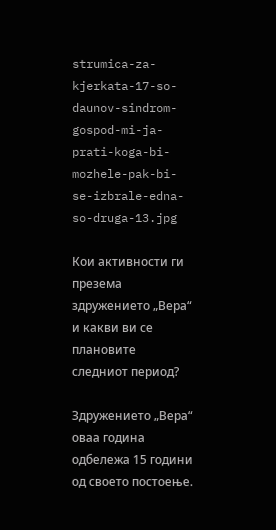strumica-za-kjerkata-17-so-daunov-sindrom-gospod-mi-ja-prati-koga-bi-mozhele-pak-bi-se-izbrale-edna-so-druga-13.jpg

Кои активности ги презема здружението „Вера“ и какви ви се плановите следниот период?

Здружението „Вера“ оваа година одбележа 15 години од своето постоење.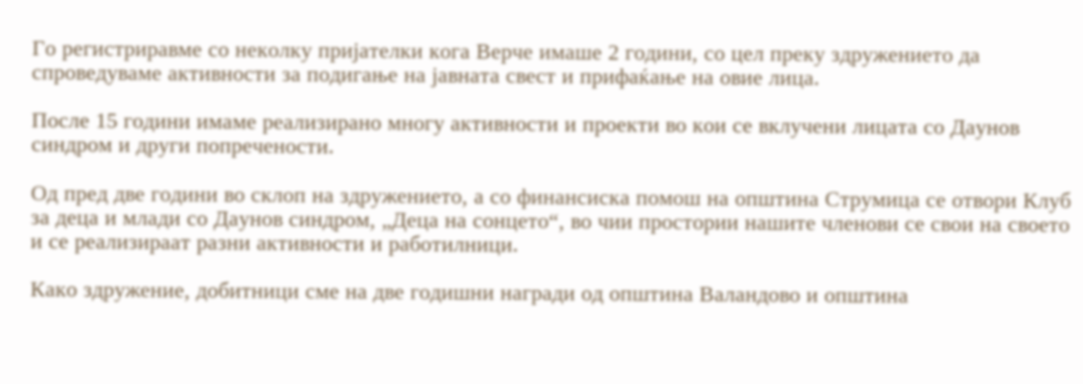Го регистриравме со неколку пријателки кога Верче имаше 2 години, со цел преку здружението да спроведуваме активности за подигање на јавната свест и прифаќање на овие лица.

После 15 години имаме реализирано многу активности и проекти во кои се вклучени лицата со Даунов синдром и други попречености.

Од пред две години во склоп на здружението, а со финансиска помош на општина Струмица се отвори Клуб за деца и млади со Даунов синдром, „Деца на сонцето“, во чии простории нашите членови се свои на своето и се реализираат разни активности и работилници.

Како здружение, добитници сме на две годишни награди од општина Валандово и општина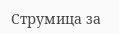Струмица за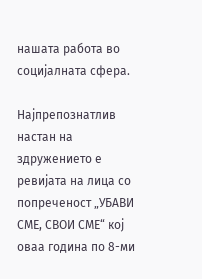нашата работа во социјалната сфера.

Најпрепознатлив настан на здружението е ревијата на лица со попреченост „УБАВИ СМЕ, СВОИ СМЕ“ кој оваа година по 8-ми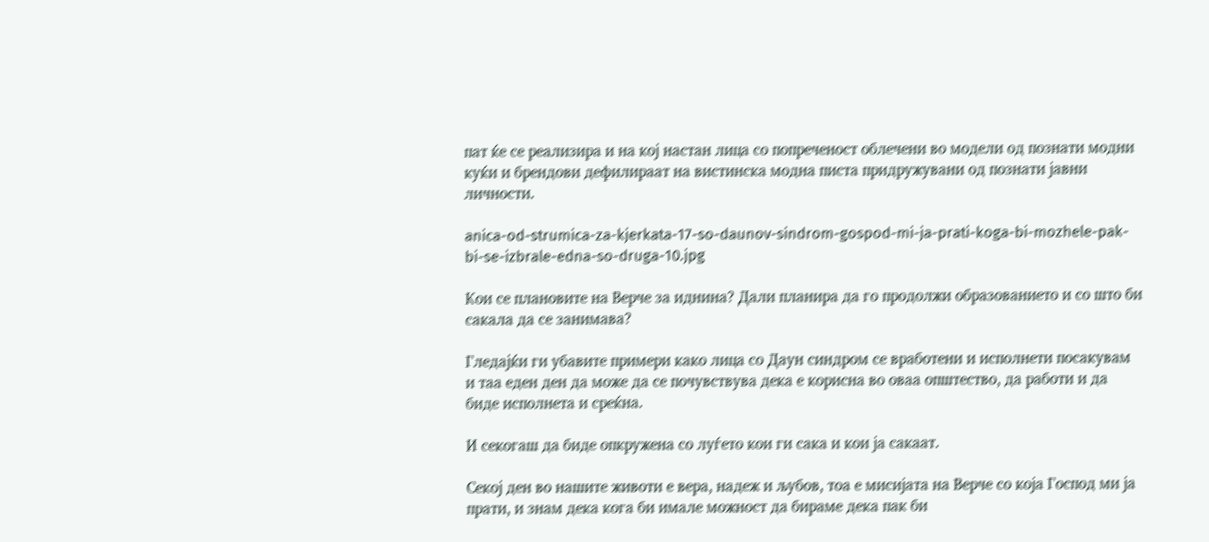пат ќе се реализира и на кој настан лица со попреченост облечени во модели од познати модни куќи и брендови дефилираат на вистинска модна писта придружувани од познати јавни личности.

anica-od-strumica-za-kjerkata-17-so-daunov-sindrom-gospod-mi-ja-prati-koga-bi-mozhele-pak-bi-se-izbrale-edna-so-druga-10.jpg

Кои се плановите на Верче за иднина? Дали планира да го продолжи образованието и со што би сакала да се занимава?

Гледајќи ги убавите примери како лица со Даун синдром се вработени и исполнети посакувам и таа еден ден да може да се почувствува дека е корисна во оваа општество, да работи и да биде исполнета и среќна.

И секогаш да биде опкружена со луѓето кои ги сака и кои ја сакаат.

Секој ден во нашите животи е вера, надеж и љубов, тоа е мисијата на Верче со која Господ ми ја прати, и знам дека кога би имале можност да бираме дека пак би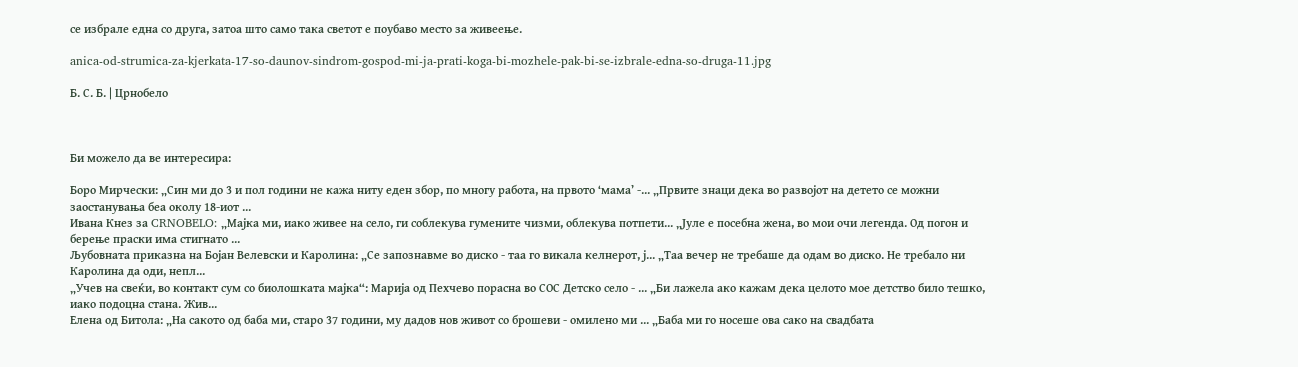се избрале една со друга, затоа што само така светот е поубаво место за живеење.

anica-od-strumica-za-kjerkata-17-so-daunov-sindrom-gospod-mi-ja-prati-koga-bi-mozhele-pak-bi-se-izbrale-edna-so-druga-11.jpg

Б. С. Б. | Црнобело



Би можело да ве интересира:

Боро Мирчески: „Син ми до 3 и пол години не кажа ниту еден збор, по многу работа, на првото ‘мама’ -... „Првите знаци дека во развојот на детето се можни заостанувања беа околу 18-иот ...
Ивана Кнез за CRNOBELO: „Мајка ми, иако живее на село, ги соблекува гумените чизми, облекува потпети... „Јуле е посебна жена, во мои очи легенда. Од погон и берење праски има стигнато ...
Љубовната приказна на Бојан Велевски и Каролина: „Се запознавме во диско - таа го викала келнерот, ј... „Таа вечер не требаше да одам во диско. Не требало ни Каролина да оди, непл...
„Учев на свеќи, во контакт сум со биолошката мајка“: Марија од Пехчево порасна во СОС Детско село - ... „Би лажела ако кажам дека целото мое детство било тешко, иако подоцна стана. Жив...
Елена од Битола: „На сакото од баба ми, старо 37 години, му дадов нов живот со брошеви - омилено ми ... „Баба ми го носеше ова сако на свадбата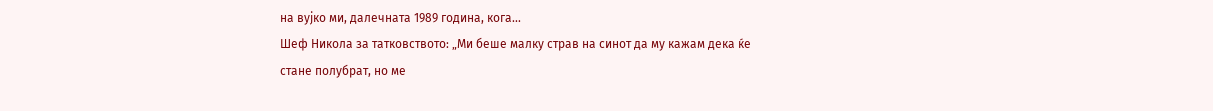на вујко ми, далечната 1989 година, кога...
Шеф Никола за татковството: „Ми беше малку страв на синот да му кажам дека ќе стане полубрат, но ме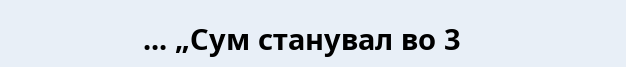... „Сум станувал во 3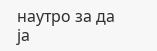наутро за да ја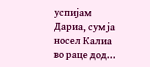успијам Дариа, сум ја носел Калиа во раце дод...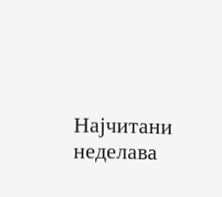Најчитани неделава